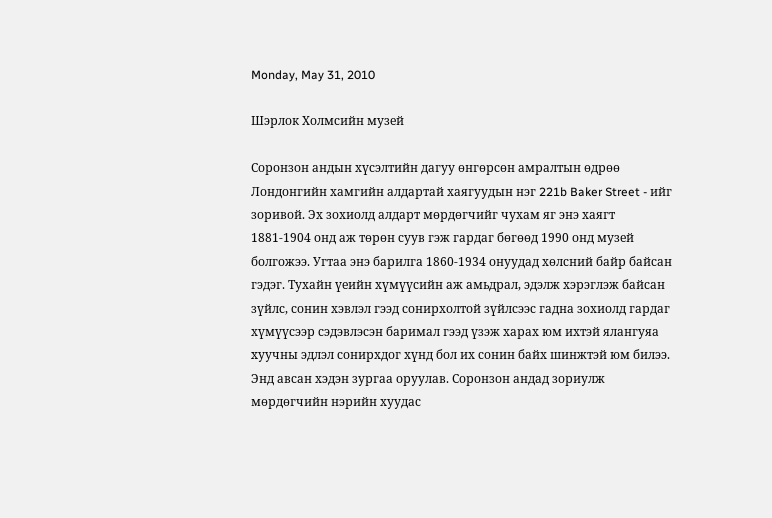Monday, May 31, 2010

Шэрлок Холмсийн музей

Соронзон андын хүсэлтийн дагуу өнгөрсөн амралтын өдрөө Лондонгийн хамгийн алдартай хаягуудын нэг 221b Baker Street - ийг зоривой. Эх зохиолд алдарт мөрдөгчийг чухам яг энэ хаягт 1881-1904 онд аж төрөн суув гэж гардаг бөгөөд 1990 онд музей болгожээ. Угтаа энэ барилга 1860-1934 онуудад хөлсний байр байсан гэдэг. Тухайн үеийн хүмүүсийн аж амьдрал, эдэлж хэрэглэж байсан зүйлс, сонин хэвлэл гээд сонирхолтой зүйлсээс гадна зохиолд гардаг хүмүүсээр сэдэвлэсэн баримал гээд үзэж харах юм ихтэй ялангуяа xуучны эдлэл сонирхдог хүнд бол их сонин байх шинжтэй юм билээ. Энд авсан хэдэн зургаа оруулав. Соронзон андад зориулж мөрдөгчийн нэрийн хуудас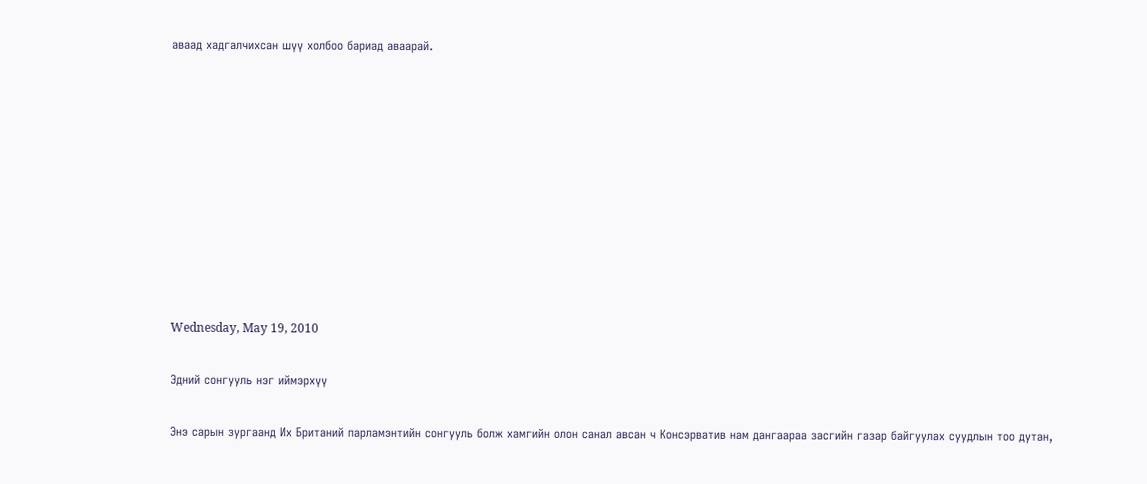аваад хадгалчихсан шүү холбоо бариад аваарай.










Wednesday, May 19, 2010

Эдний сонгууль нэг иймэрхүү

Энэ сарын зургаанд Их Британий парламэнтийн сонгууль болж xамгийн олон санал авсан ч Консэрватив нам дангаараа засгийн газар байгуулах суудлын тоо дутан,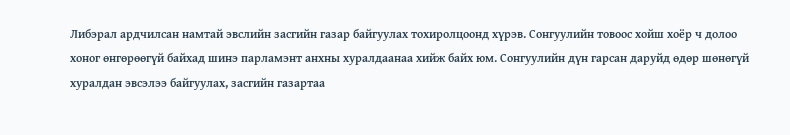Либэрал ардчилсан намтай эвслийн засгийн газар байгуулах тохиролцоонд хүрэв. Сонгуулийн товоос хойш хоёр ч долоо хоног өнгөрөөгүй байхад шинэ парламэнт анхны хуралдаанаа хийж байх юм. Сонгуулийн дүн гарсан даруйд өдөр шөнөгүй хуралдан эвсэлээ байгуулах, засгийн газартаа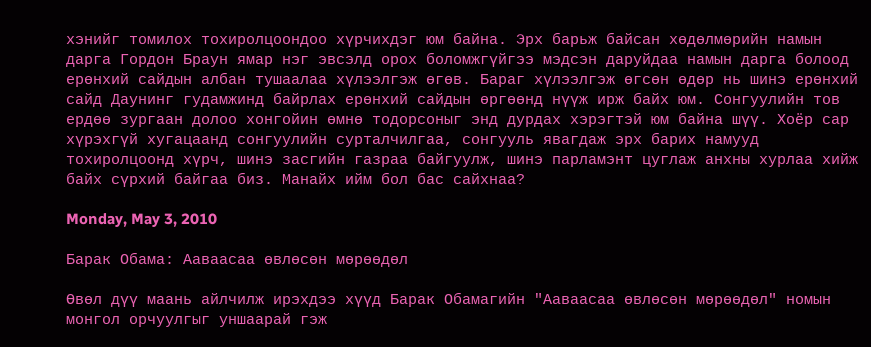хэнийг томилох тохиролцоондоо хүрчихдэг юм байна. Эрх барьж байсан хөдөлмөрийн намын дарга Гордон Браун ямар нэг эвсэлд орох боломжгүйгээ мэдсэн даруйдаа намын дарга болоод ерөнхий сайдын албан тушаалаа хүлээлгэж өгөв. Бараг хүлээлгэж өгсөн өдөр нь шинэ ерөнхий сайд Даунинг гудамжинд байрлах ерөнхий сайдын өргөөнд нүүж ирж байх юм. Сонгуулийн тов ердөө зургаан долоо хонгойин өмнө тодорсоныг энд дурдах хэрэгтэй юм байна шүү. Хоёр сар хүрэхгүй хугацаанд сонгуулийн сурталчилгаа, сонгууль явагдаж эрх барих намууд тохиролцоонд хүрч, шинэ засгийн газраа байгуулж, шинэ парламэнт цуглаж анхны хурлаа хийж байх сүрхий байгаа биз. Манайх ийм бол бас сайхнаа?

Monday, May 3, 2010

Барак Обама: Ааваасаа өвлөсөн мөрөөдөл

Өвөл дүү маань айлчилж ирэхдээ хүүд Барак Обамагийн "Ааваасаа өвлөсөн мөрөөдөл" номын монгол орчуулгыг уншаарай гэж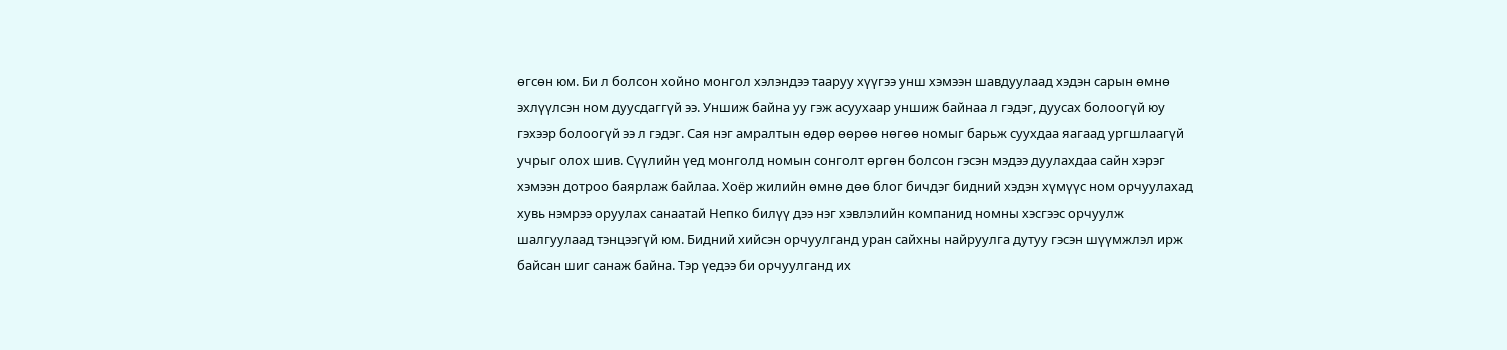өгсөн юм. Би л болсон хойно монгол хэлэндээ тааруу хүүгээ унш хэмээн шавдуулаад хэдэн сарын өмнө эхлүүлсэн ном дуусдаггүй ээ. Уншиж байна уу гэж асуухаар уншиж байнаа л гэдэг, дуусах болоогүй юу гэхээр болоогүй ээ л гэдэг. Сая нэг амралтын өдөр өөрөө нөгөө номыг барьж суухдаа яагаад ургшлаагүй учрыг олох шив. Сүүлийн үед монголд номын сонголт өргөн болсон гэсэн мэдээ дуулахдаа сайн хэрэг хэмээн дотроо баярлаж байлаа. Хоёр жилийн өмнө дөө блог бичдэг бидний хэдэн хүмүүс ном орчуулахад хувь нэмрээ оруулах санаатай Непко билүү дээ нэг хэвлэлийн компанид номны хэсгээс орчуулж шалгуулаад тэнцээгүй юм. Бидний хийсэн орчуулганд уран сайхны найруулга дутуу гэсэн шүүмжлэл ирж байсан шиг санаж байна. Тэр үедээ би орчуулганд их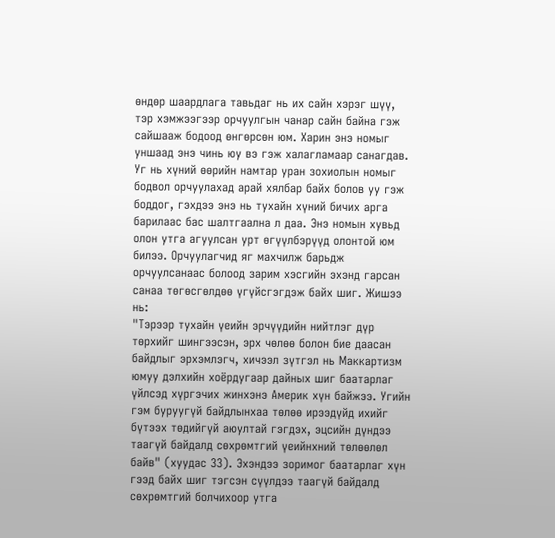өндөр шаардлага тавьдаг нь их сайн хэрэг шүү, тэр хэмжээгээр орчуулгын чанар сайн байна гэж сайшааж бодоод өнгөрсөн юм. Харин энэ номыг уншаад энэ чинь юу вэ гэж халагламаар санагдав.
Уг нь хүний өөрийн намтар уран зохиолын номыг бодвол орчуулахад арай хялбар байх болов уу гэж боддог, гэхдээ энэ нь тухайн хүний бичих арга барилаас бас шалтгаална л даа. Энэ номын хувьд олон утга агуулсан урт өгүүлбэрүүд олонтой юм билээ. Орчуулагчид яг махчилж барьдж орчуулсанаас болоод зарим хэсгийн эхэнд гарсан санаа төгөсгөлдөө үгүйсгэгдэж байх шиг. Жишээ нь:
"Тэрээр тухайн үеийн эрчүүдийн нийтлэг дүр төрхийг шингээсэн, эрх чөлөө болон бие даасан байдлыг эрхэмлэгч, хичээл зүтгэл нь Маккартизм юмуу дэлхийн хоёрдугаар дайных шиг баатарлаг үйлсэд хүргэчих жинхэнэ Америк хүн байжээ. Угийн гэм буруугүй байдлынхаа төлөө ирээдүйд ихийг бүтээх төдийгүй аюултай гэгдэх, эцсийн дүндээ таагүй байдалд сөхрөмтгий үеийнхний төлөөлөл байв" (хуудас 33). Эхэндээ зоримог баатарлаг хүн гээд байх шиг тэгсэн сүүлдээ таагүй байдалд сөхрөмтгий болчихоор утга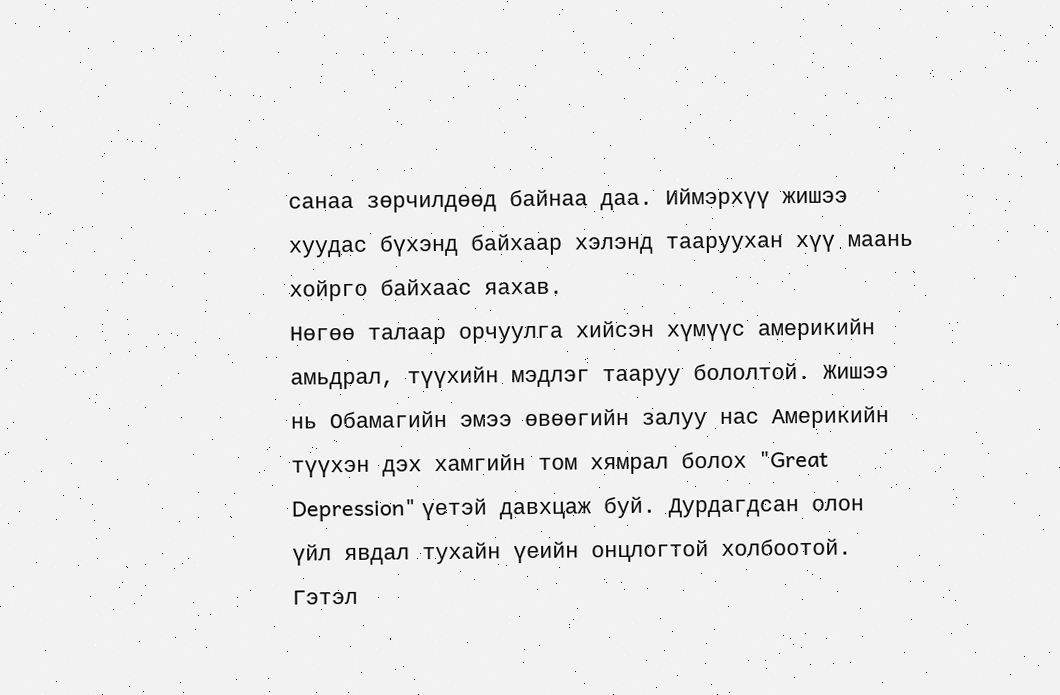санаа зөрчилдөөд байнаа даа. Иймэрхүү жишээ хуудас бүхэнд байхаар хэлэнд тааруухан хүү маань хойрго байхаас яахав.
Нөгөө талаар орчуулга хийсэн хүмүүс америкийн амьдрал, түүхийн мэдлэг тааруу бололтой. Жишээ нь Обамагийн эмээ өвөөгийн залуу нас Америкийн түүхэн дэх хамгийн том хямрал болох "Great Depression" үетэй давхцаж буй. Дурдагдсан олон үйл явдал тухайн үеийн онцлогтой холбоотой. Гэтэл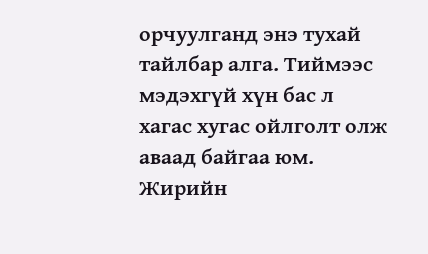орчуулганд энэ тухай тайлбар алга. Тиймээс мэдэхгүй хүн бас л хагас хугас ойлголт олж аваад байгаа юм. Жирийн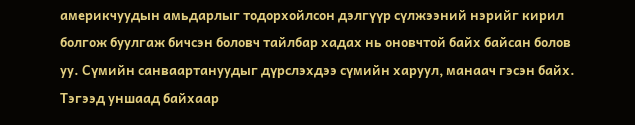америкчуудын амьдарлыг тодорхойлсон дэлгүүр сүлжээний нэрийг кирил болгож буулгаж бичсэн боловч тайлбар хадах нь оновчтой байх байсан болов уу. Сүмийн санваартануудыг дүрслэхдээ сүмийн харуул, манаач гэсэн байх. Тэгээд уншаад байхаар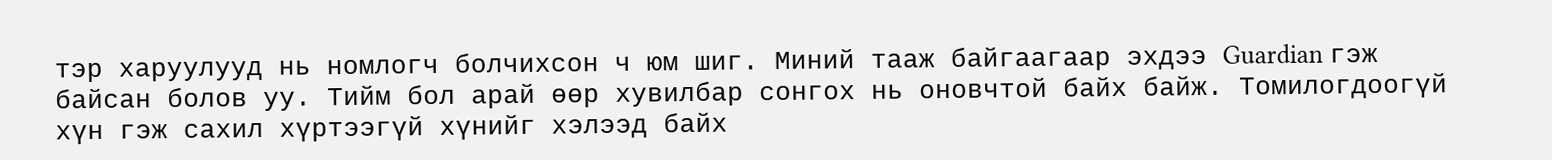тэр харуулууд нь номлогч болчихсон ч юм шиг. Миний тааж байгаагаар эхдээ Guardian гэж байсан болов уу. Тийм бол арай өөр хувилбар сонгох нь оновчтой байх байж. Томилогдоогүй хүн гэж сахил хүртээгүй хүнийг хэлээд байх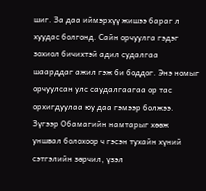шиг. За даа иймэрхүү жишээ бараг л хуудас болгонд. Сайн орчуулга гэдэг зохиол бичихтэй адил судалгаа шаарддаг ажил гэж би боддог. Энэ номыг орчуулсан улс саудалгаагаа ор тас орхигдуулаа юу даа гэмээр болжээ.
Зүгээр Обамагийн намтарыг хөөж уншвал болохоор ч гэсэн тухайн хүний сэтгэлийн зөрчил, үзэл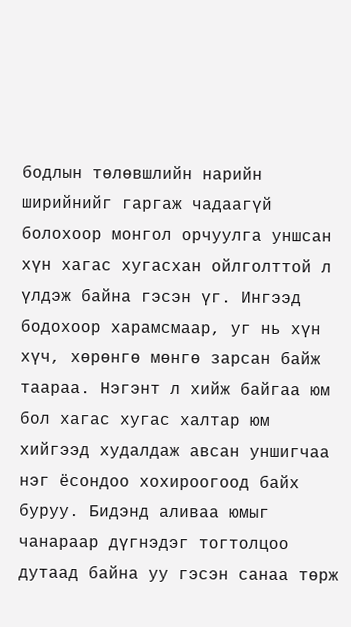бодлын төлөвшлийн нарийн ширийнийг гаргаж чадаагүй болохоор монгол орчуулга уншсан хүн хагас хугасxан ойлголттой л үлдэж байна гэсэн үг. Ингээд бодохоор харамсмаар, уг нь хүн хүч, хөрөнгө мөнгө зарсан байж таараа. Нэгэнт л хийж байгаа юм бол хагас хугас халтар юм хийгээд худалдаж авсан уншигчаа нэг ёсондоо хохироогоод байх буруу. Бидэнд аливаа юмыг чанараар дүгнэдэг тогтолцоо дутаад байна уу гэсэн санаа төрж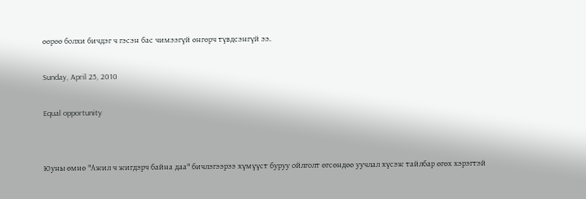өөрөө болхи бичдэг ч гэсэн бас чимээгүй өнгөрч түвдсэнгүй ээ.

Sunday, April 25, 2010

Equal opportunity


Юуны өмнө "Ажил ч жигдэрч байна даа" бичлэгээрээ хүмүүст буруу ойлголт өгсөндөө уучлал хүсэж тайлбар өгөх хэрэгтэй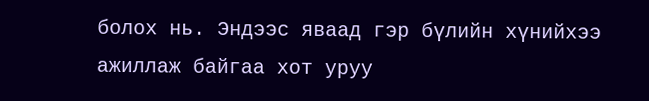болох нь. Эндээс яваад гэр бүлийн хүнийхээ ажиллаж байгаа хот уруу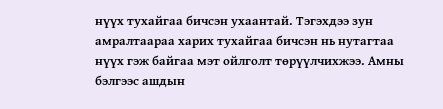нүүх тухайгаа бичсэн ухаантай. Тэгэхдээ зун амралтаараа харих тухайгаа бичсэн нь нутагтаа нүүх гэж байгаа мэт ойлголт төрүүлчихжээ. Амны бэлгээс ашдын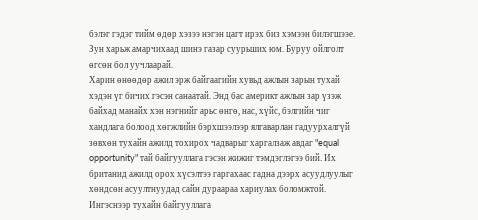бэлэг гэдэг тийм өдөр хэзээ нэгэн цагт ирэх биз хэмээн билэгшээе. Зун харьж амарчихаад шинэ газар суурьших юм. Буруу ойлголт өгсөн бол уучлаарай.
Харин өнөөдөр ажил эрж байгаагийн хувьд ажлын зарын тухай хэдэн үг бичих гэсэн санаатай. Энд бас америкт ажлын зар үзэж байхад манайх хэн нэгнийг арьс өнгө, нас, хүйс, бэлгийн чиг хандлага болоод хөгжлийн бэрхшээлээр ялгаварлан гадуурхалгүй зөвхөн тухайн ажилд тохирох чадварыг харгалзаж авдаг "equal opportunity" тай байгууллага гэсэн жижиг тэмдэглэгээ бий. Их британид ажилд орох хүсэлтээ гаргахаас гадна дээрх асуудлуулыг хөндсөн асуултнуудад сайн дураараа хариулах боломжтой. Ингэснээр тухайн байгууллага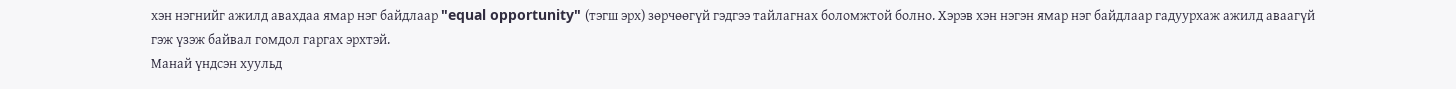хэн нэгнийг ажилд авахдаа ямар нэг байдлаар "equal opportunity" (тэгш эрх) зөрчөөгүй гэдгээ тайлагнах боломжтой болно. Хэрэв хэн нэгэн ямар нэг байдлаар гадуурхаж ажилд аваагүй гэж үзэж байвал гомдол гаргах эрхтэй.
Манай үндсэн хуульд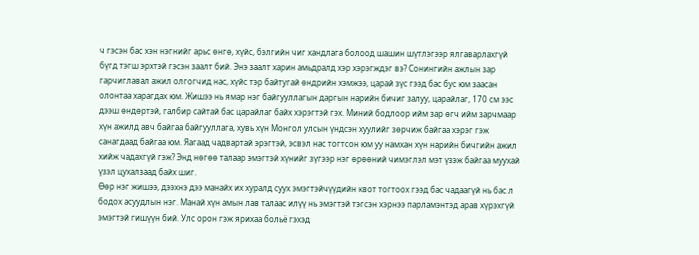ч гэсэн бас хэн нэгнийг арьс өнгө, хүйс, бэлгийн чиг хандлага болоод шашин шүтлэгээр ялгаварлахгүй бүгд тэгш эрхтэй гэсэн заалт бий. Энэ заалт харин амьдралд хэр хэрэгждэг вэ? Сонингийн ажлын зар гарчиглавал ажил олгогчид нас, хүйс тэр байтугай өндрийн хэмжээ, царай зүс гээд бас бус юм заасан олонтаа харагдах юм. Жишээ нь ямар нэг байгууллагын даргын нарийн бичиг залуу, царайлаг, 170 см ээс дээш өндөртэй, галбир сайтай бас царайлаг байх хэрэгтэй гэх. Миний бодлоор ийм зар өгч ийм зарчмаар хүн ажилд авч байгаа байгууллага, хувь хүн Монгол улсын үндсэн хуулийг зөрчиж байгаа хэрэг гэж санагдаад байгаа юм. Яагаад чадвартай эрэгтэй, эсвэл нас тогтсон юм уу намхан хүн нарийн бичгийн ажил хийж чадахгүй гэж? Энд нөгөө талаар эмэгтэй хүнийг зүгээр нэг өрөөний чимэглэл мэт үзэж байгаа муухай үзэл цухалзаад байх шиг.
Өөр нэг жишээ, дээхнэ дээ манайх их хуралд суух эмэгтэйчүүдийн квот тогтоох гээд бас чадаагүй нь бас л бодох асуудлын нэг. Манай хүн амын лав талаас илүү нь эмэгтэй тэгсэн хэрнээ парламэнтэд арав хүрэхгүй эмэгтэй гишүүн бий. Улс орон гэж ярихаа больё гэхэд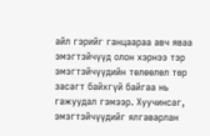айл гэрийг ганцаараа авч яваа эмэгтэйчүүд олон хэрнээ тэр эмэгтэйчүүдийн төлөөлөл төр засагт байхгүй байгаа нь гажуудал гэмээр. Хуучинсаг, эмэгтэйчүүдийг ялгаварлан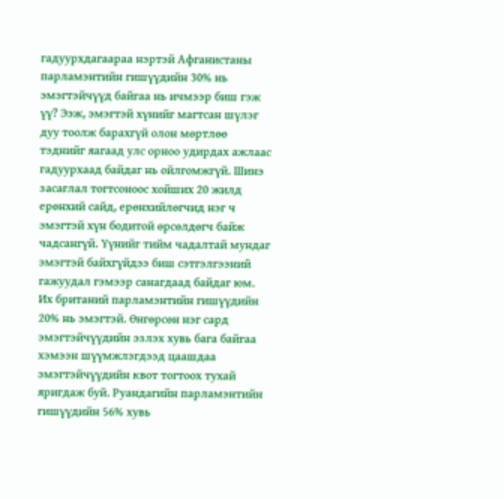гадуурхдагаараа нэртэй Афганистаны парламэнтийн гишүүдийн 30% нь эмэгтэйчүүд байгаа нь ичмээр биш гэж үү? Ээж, эмэгтэй хүнийг магтсан шүлэг дуу тоолж барахгүй олон мөртлөө тэднийг яагаад улс орноо удирдах ажлаас гадуурхаад байдаг нь ойлгомжгүй. Шинэ засаглал тогтсоноос хойших 20 жилд ерөнхий сайд, ерөнхийлөгчид нэг ч эмэгтэй хүн бодитой өрсөлдөгч байж чадсангүй. Үүнийг тийм чадалтай мундаг эмэгтэй байхгүйдээ биш сэтгэлгээний гажуудал гэмээр санагдаад байдаг юм.
Их британий парламэнтийн гишүүдийн 20% нь эмэгтэй. Өнгөрсөн нэг сард эмэгтэйчүүдийн эзлэх хувь бага байгаа хэмээн шүүмжлэгдээд цаашдаа эмэгтэйчүүдийн квот тогтоох тухай яригдаж буй. Руандагийн парламэнтийн гишүүдийн 56% хувь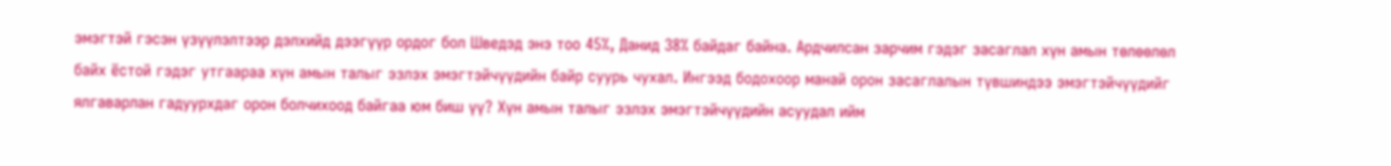эмэгтэй гэсэн үзүүлэлтээр дэлхийд дээгүүр ордог бол Шведэд энэ тоо 45%, Данид 38% байдаг байна. Ардчилсан зарчим гэдэг засаглал хүн амын төлөөлөл байх ёстой гэдэг утгаараа хүн амын талыг эзлэх эмэгтэйчүүдийн байр суурь чухал. Ингээд бодохоор манай орон засаглалын түвшиндээ эмэгтэйчүүдийг ялгаварлан гадуурхдаг орон болчихоод байгаа юм биш үү? Хүн амын талыг эзлэх эмэгтэйчүүдийн асуудал ийм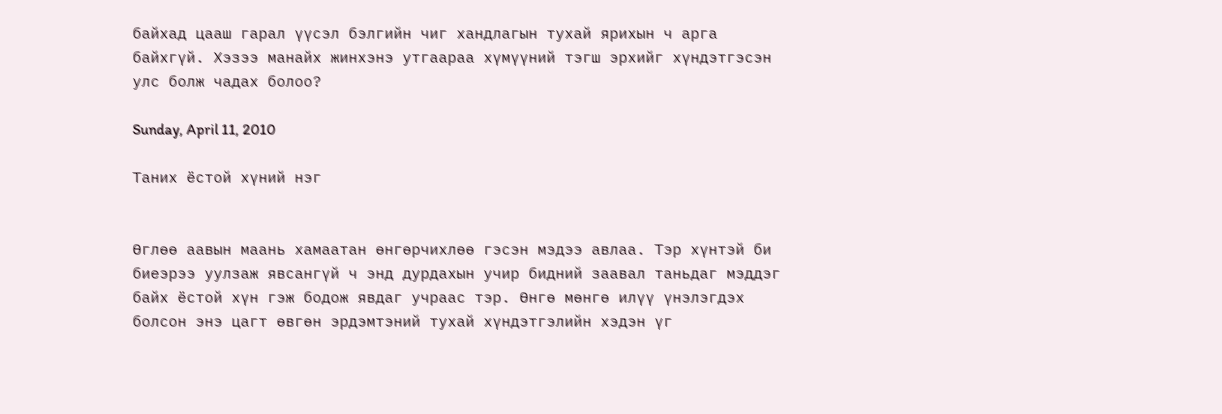байхад цааш гарал үүсэл бэлгийн чиг хандлагын тухай ярихын ч арга байхгүй. Хэзээ манайх жинхэнэ утгаараа хүмүүний тэгш эрхийг хүндэтгэсэн улс болж чадах болоо?

Sunday, April 11, 2010

Таних ёстой хүний нэг


Өглөө аавын маань хамаатан өнгөрчихлөө гэсэн мэдээ авлаа. Тэр хүнтэй би биеэрээ уулзаж явсангүй ч энд дурдахын учир бидний заавал таньдаг мэддэг байх ёстой хүн гэж бодож явдаг учраас тэр. Өнгө мөнгө илүү үнэлэгдэх болсон энэ цагт өвгөн эрдэмтэний тухай хүндэтгэлийн хэдэн үг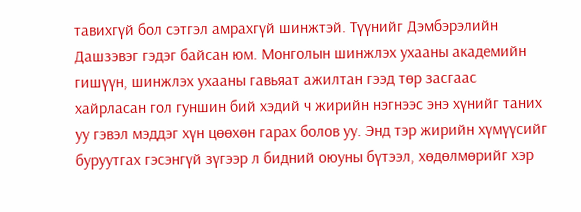тавихгүй бол сэтгэл амрахгүй шинжтэй. Түүнийг Дэмбэрэлийн Дашзэвэг гэдэг байсан юм. Монголын шинжлэх ухааны академийн гишүүн, шинжлэх ухааны гавьяат ажилтан гээд төр засгаас хайрласан гол гуншин бий хэдий ч жирийн нэгнээс энэ хүнийг таних уу гэвэл мэддэг хүн цөөхөн гарах болов уу. Энд тэр жирийн хүмүүсийг буруутгах гэсэнгүй зүгээр л бидний оюуны бүтээл, хөдөлмөрийг хэр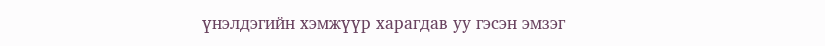үнэлдэгийн хэмжүүр харагдав уу гэсэн эмзэг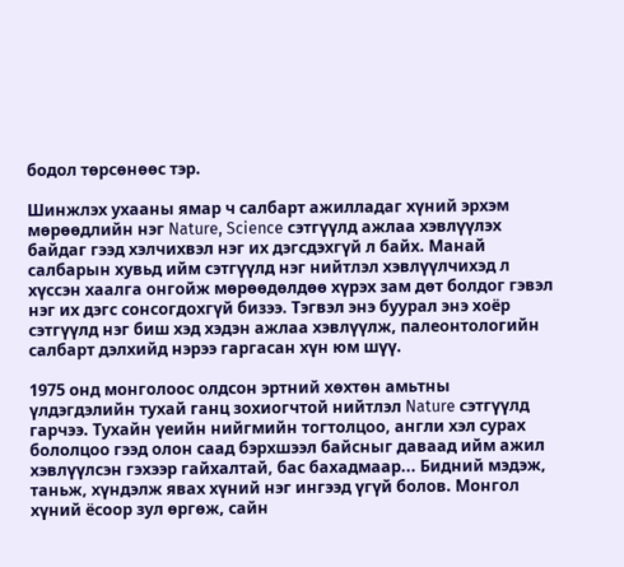бодол төрсөнөөс тэр.

Шинжлэх ухааны ямар ч салбарт ажилладаг хүний эрхэм мөрөөдлийн нэг Nature, Science сэтгүүлд ажлаа хэвлүүлэх байдаг гээд хэлчихвэл нэг их дэгсдэхгүй л байх. Манай салбарын хувьд ийм сэтгүүлд нэг нийтлэл хэвлүүлчихэд л хүссэн хаалга онгойж мөрөөдөлдөө хүрэх зам дөт болдог гэвэл нэг их дэгс сонсогдохгүй бизээ. Тэгвэл энэ буурал энэ хоёр сэтгүүлд нэг биш хэд хэдэн ажлаа хэвлүүлж, палеонтологийн салбарт дэлхийд нэрээ гаргасан хүн юм шүү.

1975 онд монголоос олдсон эртний хөхтөн амьтны үлдэгдэлийн тухай ганц зохиогчтой нийтлэл Nature сэтгүүлд гарчээ. Тухайн үеийн нийгмийн тогтолцоо, англи хэл сурах бололцоо гээд олон саад бэрхшээл байсныг даваад ийм ажил хэвлүүлсэн гэхээр гайхалтай, бас бахадмаар... Бидний мэдэж, таньж, хүндэлж явах хүний нэг ингээд үгүй болов. Монгол хүний ёсоор зул өргөж, сайн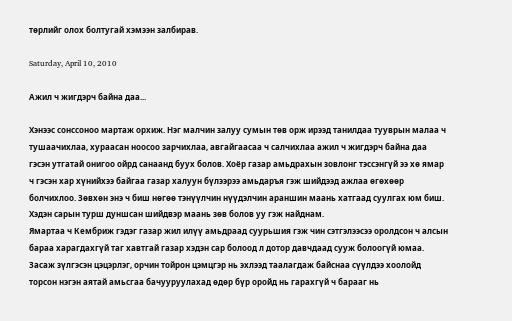төрлийг олох болтугай хэмээн залбирав.

Saturday, April 10, 2010

Ажил ч жигдэрч байна даа...

Хэнээс сонссоноо мартаж орхиж. Нэг малчин залуу сумын төв орж ирээд танилдаа тууврын малаа ч тушаачихлаа, хураасан ноосоо зарчихлаа, авгайгаасаа ч салчихлаа ажил ч жигдэрч байна даа гэсэн утгатай онигоо ойрд санаанд буух болов. Хоёр газар амьдрахын зовлонг тэссэнгүй ээ хө ямар ч гэсэн хар хүнийхээ байгаа газар халуун бүлээрээ амьдаръя гэж шийдээд ажлаа өгөхөөр болчихлоо. Зөвхөн энэ ч биш нөгөө тэнүүлчин нүүдэлчин араншин маань хатгаад суулгах юм биш. Хэдэн сарын турш дуншсан шийдвэр маань зөв болов уу гэж найднам.
Ямартаа ч Кембриж гэдэг газар жил илүү амьдраад суурьшия гэж чин сэтгэлээсээ оролдсон ч алсын бараа харагдахгүй таг хавтгай газар хэдэн сар болоод л дотор давчдаад сууж болоогүй юмаа. Засаж зүлгэсэн цэцэрлэг, орчин тойрон цэмцгэр нь эхлээд таалагдаж байснаа сүүлдээ хоолойд торсон нэгэн аятай амьсгаа бачууруулахад өдөр бүр оройд нь гарахгүй ч барааг нь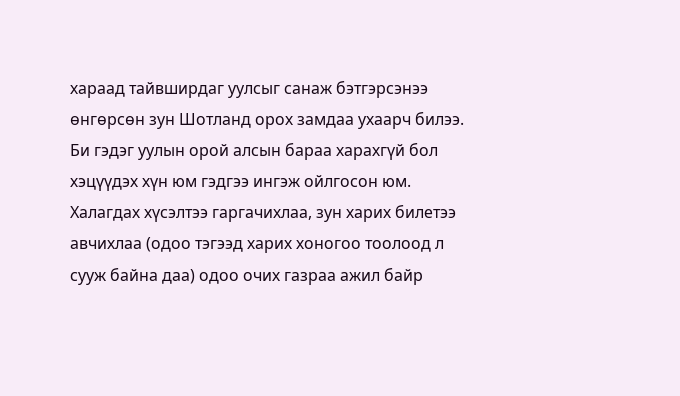хараад тайвширдаг уулсыг санаж бэтгэрсэнээ өнгөрсөн зун Шотланд орох замдаа ухаарч билээ. Би гэдэг уулын орой алсын бараа харахгүй бол хэцүүдэх хүн юм гэдгээ ингэж ойлгосон юм.
Халагдах хүсэлтээ гаргачихлаа, зун харих билетээ авчихлаа (одоо тэгээд харих хоногоо тоолоод л сууж байна даа) одоо очих газраа ажил байр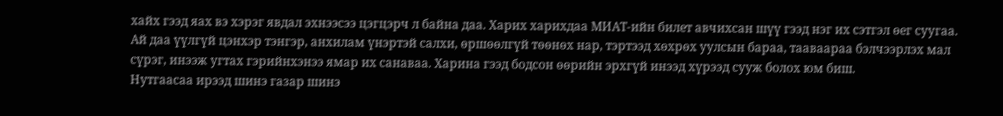хайх гээд яах вэ хэрэг явдал эхнээсээ цэгцэрч л байна даа. Харих харихдаа МИАТ-ийн билет авчихсан шүү гээд нэг их сэтгэл өег суугаа. Ай даа үүлгүй цэнхэр тэнгэр, анхилам үнэртэй салхи, өршөөлгүй төөнөх нар, тэртээд хөхрөх уулсын бараа, тааваараа бэлчээрлэх мал сүрэг, инээж угтах гэрийнхэнээ ямар их санаваа. Харина гээд бодсон өөрийн эрхгүй инээд хүрээд сууж болох юм биш.
Нутгаасаа ирээд шинэ газар шинэ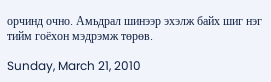орчинд очно. Амьдрал шинээр эхэлж байх шиг нэг тийм гоёхон мэдрэмж төрөв.

Sunday, March 21, 2010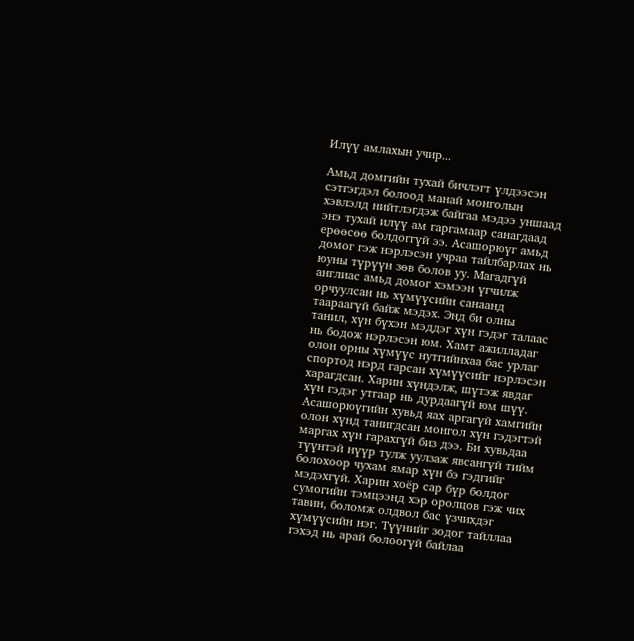Илүү амлахын учир...

Амьд домгийн тухай бичлэгт үлдээсэн сэтгэгдэл болоод манай монголын хэвлэлд нийтлэгдэж байгаа мэдээ уншаад энэ тухай илүү ам гаргамаар санагдаад ерөөсөө болдоггүй ээ. Асашорюүг амьд домог гэж нэрлэсэн учраа тайлбарлах нь юуны түрүүн зөв болов уу. Магадгүй англиас амьд домог хэмээн үгчилж орчуулсан нь хүмүүсийн санаанд таараагүй байж мэдэх. Энд би олны танил, хүн бүхэн мэддэг хүн гэдэг талаас нь бодож нэрлэсэн юм. Хамт ажилладаг олон орны хүмүүс нутгийнхаа бас урлаг спортод нэрд гарсан хүмүүсийг нэрлэсэн харагдсан. Харин хүндэлж, шүтэж явдаг хүн гэдэг утгаар нь дурдаагүй юм шүү. Асашорюүгийн хувьд яах аргагүй хамгийн олон хүнд танигдсан монгол хүн гэдэгтэй маргах хүн гарахгүй биз дээ. Би хувьдаа түүнтэй нүүр тулж уулзаж явсангүй тийм болохоор чухам ямар хүн бэ гэдгийг мэдэхгүй. Харин хоёр сар бүр болдог сумогийн тэмцээнд хэр оролцов гэж чих тавин, боломж олдвол бас үзчихдэг хүмүүсийн нэг. Түүнийг зодог тайллаа гэхэд нь арай болоогүй байлаа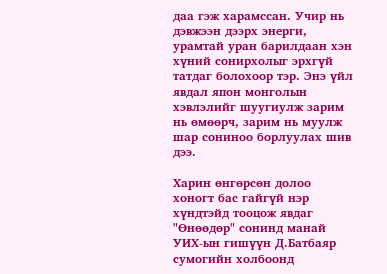даа гэж харамссан. Учир нь дэвжээн дээрх энерги, урамтай уран барилдаан хэн хүний сонирхолыг эрхгүй татдаг болохоор тэр. Энэ үйл явдал япон монголын хэвлэлийг шуугиулж зарим нь өмөөрч, зарим нь муулж шар сониноо борлуулах шив дээ.

Харин өнгөрсөн долоо хоногт бас гайгүй нэр хүндтэйд тооцож явдаг "Өнөөдөр" сонинд манай УИX-ын гишүүн Д.Батбаяр сумогийн холбоонд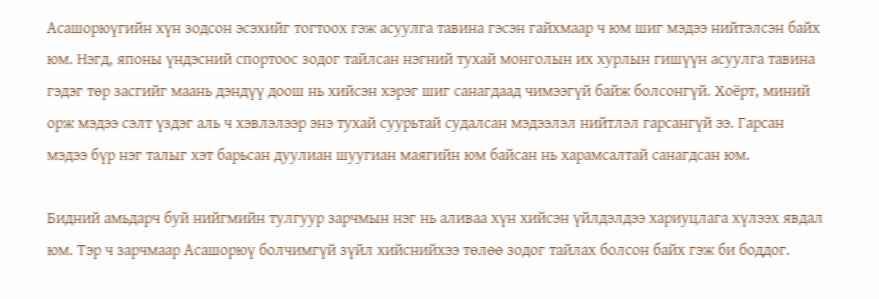Асашорюүгийн хүн зодсон эсэхийг тогтоох гэж асуулга тавина гэсэн гайхмаар ч юм шиг мэдээ нийтэлсэн байх юм. Нэгд, японы үндэсний спортоос зодог тайлсан нэгний тухай монголын их хурлын гишүүн асуулга тавина гэдэг төр засгийг маань дэндүү доош нь хийсэн хэрэг шиг санагдаад чимээгүй байж болсонгүй. Хоёрт, миний орж мэдээ сэлт үздэг аль ч хэвлэлээр энэ тухай суурьтай судалсан мэдээлэл нийтлэл гарсангүй ээ. Гарсан мэдээ бүр нэг талыг хэт барьсан дуулиан шуугиан маягийн юм байсан нь харамсалтай санагдсан юм.

Бидний амьдарч буй нийгмийн тулгуур зарчмын нэг нь аливаа хүн хийсэн үйлдэлдээ хариуцлага хүлээх явдал юм. Тэр ч зарчмаар Асашорюү болчимгүй зүйл хийснийхээ төлөө зодог тайлах болсон байх гэж би боддог.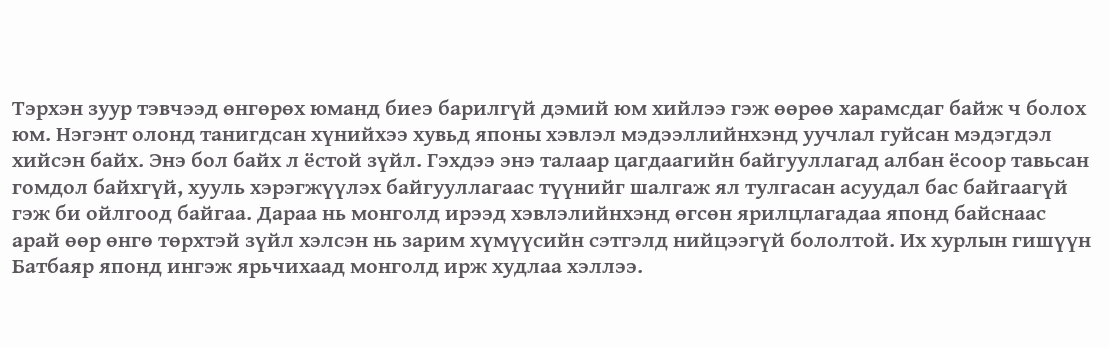Тэрхэн зуур тэвчээд өнгөрөх юманд биеэ барилгүй дэмий юм хийлээ гэж өөрөө харамсдаг байж ч болох юм. Нэгэнт олонд танигдсан хүнийхээ хувьд японы хэвлэл мэдээллийнхэнд уучлал гуйсан мэдэгдэл хийсэн байх. Энэ бол байх л ёстой зүйл. Гэхдээ энэ талаар цагдаагийн байгууллагад албан ёсоор тавьсан гомдол байхгүй, хууль хэрэгжүүлэх байгууллагаас түүнийг шалгаж ял тулгасан асуудал бас байгаагүй гэж би ойлгоод байгаа. Дараа нь монголд ирээд хэвлэлийнхэнд өгсөн ярилцлагадаа японд байснаас арай өөр өнгө төрхтэй зүйл хэлсэн нь зарим хүмүүсийн сэтгэлд нийцээгүй бололтой. Их хурлын гишүүн Батбаяр японд ингэж ярьчихаад монголд ирж худлаа хэллээ.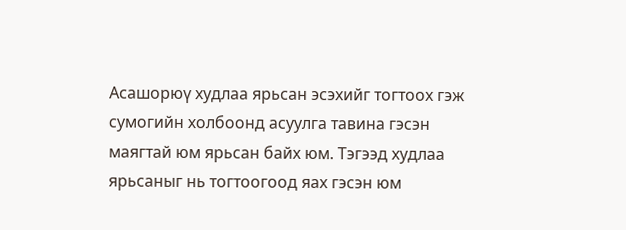Асашорюү худлаа ярьсан эсэхийг тогтоох гэж сумогийн холбоонд асуулга тавина гэсэн маягтай юм ярьсан байх юм. Тэгээд худлаа ярьсаныг нь тогтоогоод яах гэсэн юм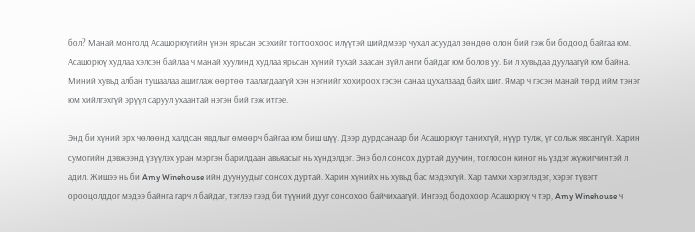бол? Манай монголд Асашорюүгийн үнэн ярьсан эсэхийг тогтоохоос илүүтэй шийдмээр чухал асуудал зөндөө олон бий гэж би бодоод байгаа юм. Асашорюү худлаа хэлсэн байлаа ч манай хуулинд худлаа ярьсан хүний тухай заасан зүйл анги байдаг юм болов уу. Би л хувьдаа дуулаагүй юм байна. Миний хувьд албан тушаалаа ашиглаж өөртөө таалагдаагүй хэн нэгнийг хохироох гэсэн санаа цухалзаад байх шиг. Ямар ч гэсэн манай төрд ийм тэнэг юм хийлгэхгүй эрүүл саруул ухаантай нэгэн бий гэж итгэе.

Энд би хүний эрх чөлөөнд халдсан явдлыг өмөөрч байгаа юм биш шүү. Дээр дурдсанаар би Асашорюүг танихгүй, нүүр тулж, үг сольж явсангүй. Харин сумогийн дэвжээнд үзүүлэх уран мэргэн барилдаан авьяасыг нь хүндэлдэг. Энэ бол сонсох дуртай дуучин, тоглосон киног нь үздэг жүжигчинтэй л адил. Жишээ нь би Amy Winehouse ийн дуунуудыг сонсох дуртай. Харин хүнийх нь хувьд бас мэдэхгүй. Хар тамхи хэрэглэдэг, хэрэг түвэгт орооцолддог мэдээ байнга гарч л байдаг, тэглээ гээд би түүний дууг сонсохоо байчихаагүй. Ингээд бодохоор Асашорюү ч тэр, Amy Winehouse ч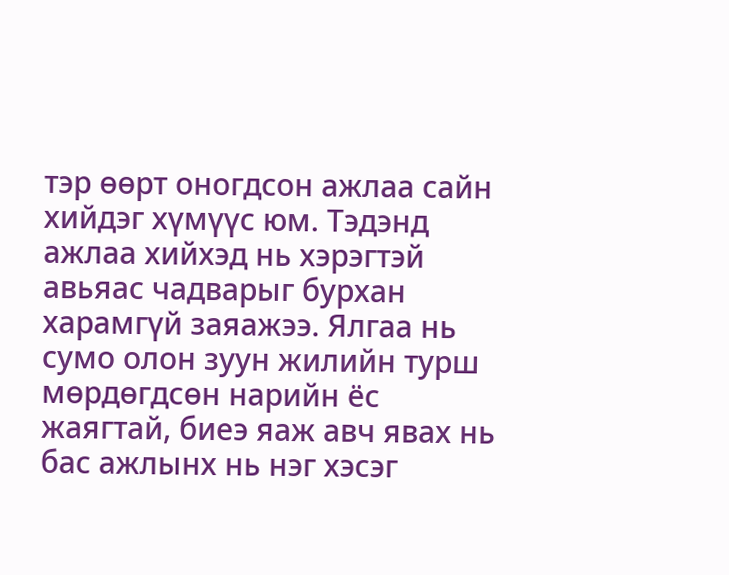тэр өөрт оногдсон ажлаа сайн хийдэг хүмүүс юм. Тэдэнд ажлаа хийхэд нь хэрэгтэй авьяас чадварыг бурхан харамгүй заяажээ. Ялгаа нь сумо олон зуун жилийн турш мөрдөгдсөн нарийн ёс жаягтай, биеэ яаж авч явах нь бас ажлынх нь нэг хэсэг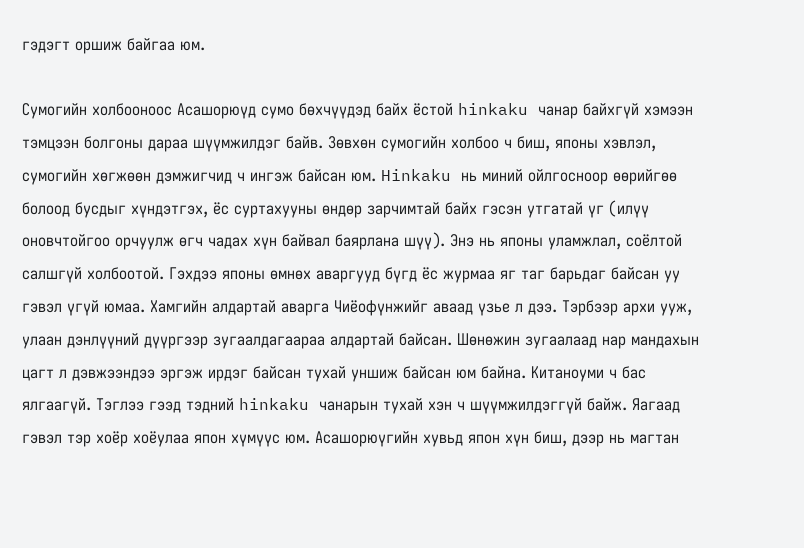гэдэгт оршиж байгаа юм.

Сумогийн холбооноос Асашорюүд сумо бөхчүүдэд байх ёстой hinkaku чанар байхгүй хэмээн тэмцээн болгоны дараа шүүмжилдэг байв. Зөвхөн сумогийн холбоо ч биш, японы хэвлэл, сумогийн хөгжөөн дэмжигчид ч ингэж байсан юм. Hinkaku нь миний ойлгосноор өөрийгөө болоод бусдыг хүндэтгэх, ёс суртахууны өндөр зарчимтай байх гэсэн утгатай үг (илүү оновчтойгоо орчуулж өгч чадах хүн байвал баярлана шүү). Энэ нь японы уламжлал, соёлтой салшгүй холбоотой. Гэхдээ японы өмнөх аваргууд бүгд ёс журмаа яг таг барьдаг байсан уу гэвэл үгүй юмаа. Хамгийн алдартай аварга Чиёофүнжийг аваад үзье л дээ. Тэрбээр архи ууж, улаан дэнлүүний дүүргээр зугаалдагаараа алдартай байсан. Шөнөжин зугаалаад нар мандахын цагт л дэвжээндээ эргэж ирдэг байсан тухай уншиж байсан юм байна. Китаноуми ч бас ялгаагүй. Тэглээ гээд тэдний hinkaku чанарын тухай хэн ч шүүмжилдэггүй байж. Яагаад гэвэл тэр хоёр хоёулаа япон хүмүүс юм. Асашорюүгийн хувьд япон хүн биш, дээр нь магтан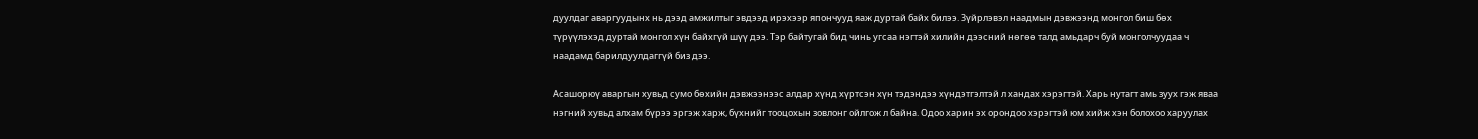дуулдаг аваргуудынх нь дээд амжилтыг эвдээд ирэхээр япончууд яаж дуртай байх билээ. Зүйрлэвэл наадмын дэвжээнд монгол биш бөх түрүүлэхэд дуртай монгол хүн байхгүй шүү дээ. Тэр байтугай бид чинь угсаа нэгтэй хилийн дээсний нөгөө талд амьдарч буй монголчуудаа ч наадамд барилдуулдаггүй биз дээ.

Асашорюү аваргын хувьд сумо бөхийн дэвжээнээс алдар хүнд хүртсэн хүн тэдэндээ хүндэтгэлтэй л хандах хэрэгтэй. Харь нутагт амь зуух гэж яваа нэгний хувьд алхам бүрээ эргэж харж, бүхнийг тооцохын зовлонг ойлгож л байна. Одоо харин эх орондоо хэрэгтэй юм хийж хэн болохоо харуулах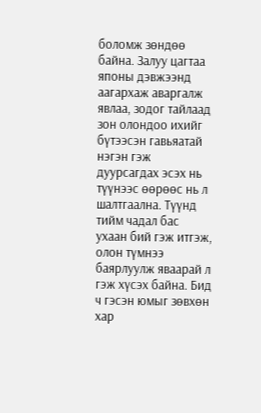боломж зөндөө байна. Залуу цагтаа японы дэвжээнд аагархаж аваргалж явлаа, зодог тайлаад зон олондоо ихийг бүтээсэн гавьяатай нэгэн гэж дуурсагдах эсэх нь түүнээс өөрөөс нь л шалтгаална. Түүнд тийм чадал бас ухаан бий гэж итгэж, олон түмнээ баярлуулж яваарай л гэж хүсэх байна. Бид ч гэсэн юмыг зөвхөн хар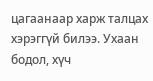цагаанаар харж талцах хэрэггүй билээ. Ухаан бодол, хүч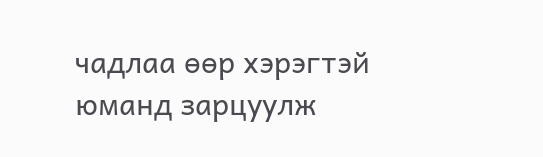чадлаа өөр хэрэгтэй юманд зарцуулж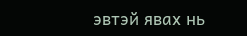эвтэй явах нь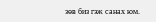зөв биз гэж санах юм.